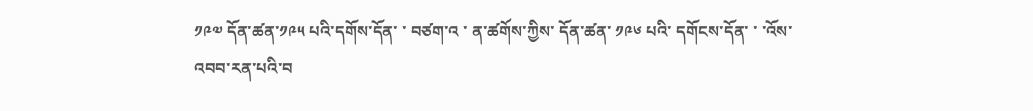༡༩༧ དོན་ཚན་༡༩༥ པའི་དགོས་དོན་ ་ བཙག་འ ་ ན་ཚགོས་ཀྱིས་ དོན་ཚན་ ༡༩༦ པའི་ དགོངས་དོན་ ་ ་འོས་འབབ་རན་པའི་བ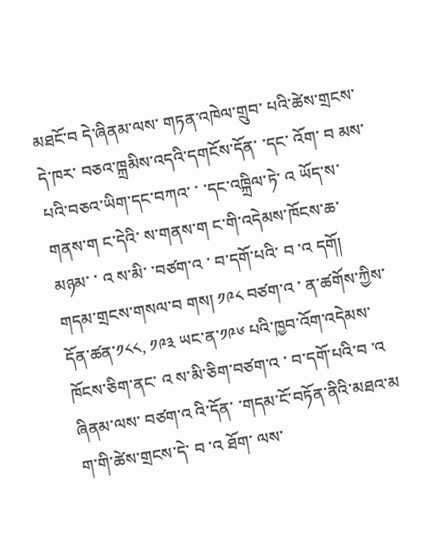མཐངོ་བ དེ་ཞིནམ་ལས་ གཏན་འཁེལ་གྲུབ་ པའི་ཚེས་གྲངས་དེ་ཁར་ བཅའ་ཁྐྲམིས་འདའི་དགངོས་དོན་ ་དང་ འོག་ བ མས་པའི་བཅའ་ཡིག་དང་བཀའ་ ་ ་དང་འཁྐྲིལ་ཏེ་ འ ཡོད་ས་གནས་ག ང་དེའི་ ས་གནས་ག ང་གི་འདེམས་ཁོངས་ཆ་མཉམ་ ་ འ ས་མི་ ་བཙག་འ ་ བ་དགོ་པའི་ བ ་འ དགོ།
གདམ་གྲངས་གསལ་བ གས། ༡༩༨ བཙག་འ ་ ན་ཚགོས་ཀྱིས་ དོན་ཚན་༡༨༨, ༡༩༣ ཡང་ན་༡༩༦ པའི་ཁྱབ་འོག་འདེམས་
ཁོངས་ཅིག་ནང་ འ ས་མི་ཅིག་བཙག་འ ་ བ་དགོ་པའི་བ ་འ ཞིནམ་ལས་ བཙག་འ འི་དོན་ ་གདམ་ངོ་བཏོན་ནིའི་མཐའ་མ ག་གི་ཚེས་གྲངས་དེ་ བ ་འ ཐོག་ ལས་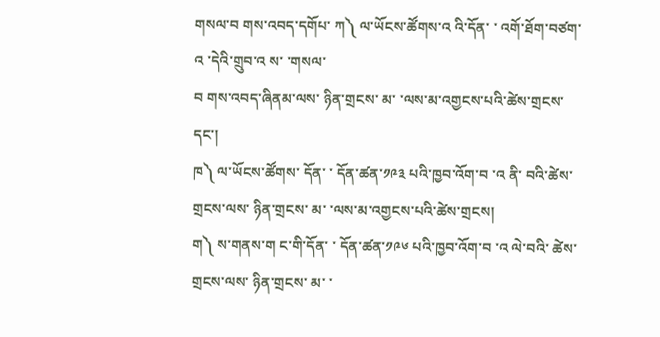གསལ་བ གས་འབད་དགོཔ་ ཀ༽ ལ་ཡོངས་ཚོགས་འ འི་དོན་ ་ འགོ་ཐོག་བཙག་འ ་དེའི་གྲུབ་འ ས་ ་གསལ་
བ གས་འབད་ཞིནམ་ལས་ ཉིན་གྲངས་ མ་ ་ལས་མ་འགྱངས་པའི་ཚེས་གྲངས་ དང་།
ཁ༽ ལ་ཡོངས་ཚོགས་ དོན་ ་ དོན་ཚན་༡༩༣ པའི་ཁྱབ་འོག་བ ་འ ནི་ བའི་ཚེས་གྲངས་ལས་ ཉིན་གྲངས་ མ་ ་ལས་མ་འགྱངས་པའི་ཚེས་གྲངས།
ག༽ ས་གནས་ག ང་གི་དོན་ ་ དོན་ཚན་༡༩༦ པའི་ཁྱབ་འོག་བ ་འ ལེ་བའི་ ཚེས་གྲངས་ལས་ ཉིན་གྲངས་ མ་ ་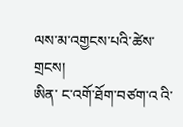ལས་མ་འགྱངས་པའི་ཚེས་གྲངས།
ཨིན་ ང་འགོ་ཐོག་བཙག་འ འི་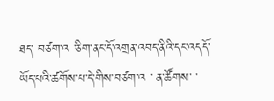ཐད་ བཙག་འ ་ཅིག་ནང་དོ་འགྲན་འབད་ནིའི་དང་འདདོ་ ཡོད་པའི་ཚགོས་པ་དེ་གིས་བཙག་འ ་ ན་ཚོགས་ ་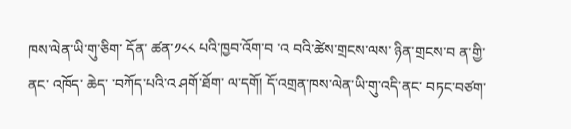ཁས་ལེན་ཡི་གུ་ཅིག་ དོན་ ཚན་༡༨༨ པའི་ཁྱབ་འོག་བ ་འ བའི་ཚེས་གྲངས་ལས་ ཉིན་གྲངས་བ ན་གྱི་ནང་ འཁོད་ ཆེད་ ་བཀོད་པའི་འ ཤགོ་ཐོག་ ལ་དགོ། དོ་འགྲན་ཁས་ལེན་ཡི་གུ་འདི་ནང་ བཏང་བཙག་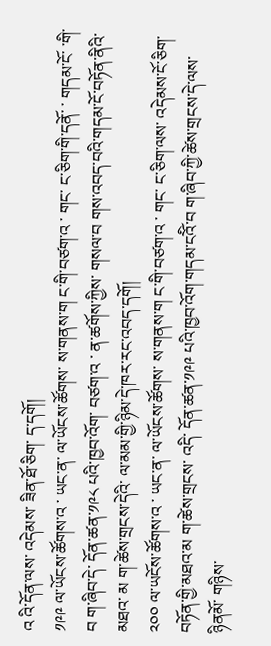འ འི་དོན་ལས་ འདེམས་ ཟིན་ཐོ་ཅིག་ ད་དགོ།
༡༩༩ ལ་ཡོངས་ཚོགས་འ ་ ཡང་ན་ ལ་ཡོངས་ཚོགས་ ས་གནས་ག ང་གི་བཙག་འ ་ གང་ ང་ཅིག་གི་དནོ་ ་ གདམ་ངོ་ ་གི་བ ག་ཞིབ་དེ་ དོན་ཚན་༡༩༨ པའི་ཁྱབ་འོག་ བཙག་འ ་ ན་ཚགོས་ཀྱིས་ གསལ་བ གས་འབད་བའི་གདམ་ངོ་བཏོན་ནིའི་མཐའ་ མ ག་ཚེས་གྲངས་དེའི་ ལ་མམ་གྱི་ཉིམ་དེ་ཁར་རང་འབད་དགོ།
༢༠༠ ལ་ཡངོས་ཚོགས་འ ་ ཡང་ན་ ལ་ཡོངས་ཚོགས་ ས་གནས་ག ང་གི་བཙག་འ ་ གང་ ང་ཅིག་ལས་ འདེམས་ངོ་ཅིག་ བཏོན་གྱི་མཐའ་མ ག་ཚེས་གྲངས་ འདི་ དོན་ཚན་༡༩༩ པའི་ཁྱབ་འོག་གདམ་ངའོི་བ ག་ཞིབ་ཀྱི་ཚེས་གྲངས་དེ་ལས་ ཉིནམོ་ གཉིས་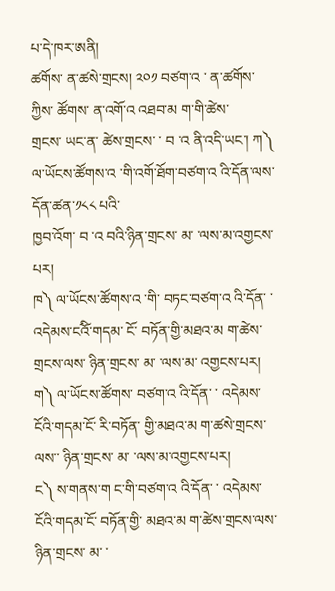པ་དེ་ཁར་ཨནི།
ཚགོས་ ན་ཚསེ་གྲངས། ༢༠༡ བཙག་འ ་ ན་ཚགོས་ཀྱིས་ ཚོགས་ ན་འགོ་འ འཐབ་མ ག་གི་ཚེས་
གྲངས་ ཡང་ན་ ཚེས་གྲངས་ ་ བ ་འ ནི་འདི་ཡང་། ཀ༽ ལ་ཡོངས་ཚོགས་འ ་གི་འགོ་ཐོག་བཙག་འ འི་དོན་ལས་ དོན་ཚན་༡༨༨ པའི་
ཁྱབ་འོག་ བ ་འ བའི་ཉིན་གྲངས་ མ་ ་ལས་མ་འགྱངས་པར།
ཁ༽ ལ་ཡོངས་ཚོགས་འ ་གི་ བཏང་བཙག་འ འི་དོན་ ་ འདེམས་ངའོི་གདམ་ ངོ་ བཏོན་གྱི་མཐའ་མ ག་ཚེས་གྲངས་ལས་ ཉིན་གྲངས་ མ་ ་ལས་མ་ འགྱངས་པར།
ག༽ ལ་ཡོངས་ཚོགས་ བཙག་འ འི་དོན་ ་ འདེམས་ངོའི་གདམ་ངོ་ རི་བཏོན་ གྱི་མཐའ་མ ག་ཚསེ་གྲངས་ལས་་ ཉིན་གྲངས་ མ་ ་ལས་མ་འགྱངས་པར།
ང༽ ས་གནས་ག ང་གི་བཙག་འ འི་དོན་ ་ འདེམས་ངོའི་གདམ་ངོ་ བཏོན་གྱི་ མཐའ་མ ག་ཚེས་གྲངས་ལས་ ཉིན་གྲངས་ མ་ ་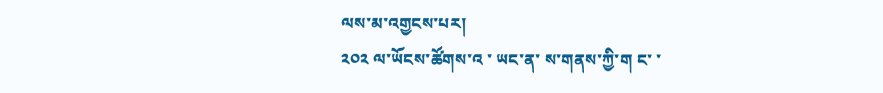ལས་མ་འགྱངས་པར།
༢༠༢ ལ་ཡོངས་ཚོགས་འ ་ ཡང་ན་ ས་གནས་ཀྱི་ག ང་ ་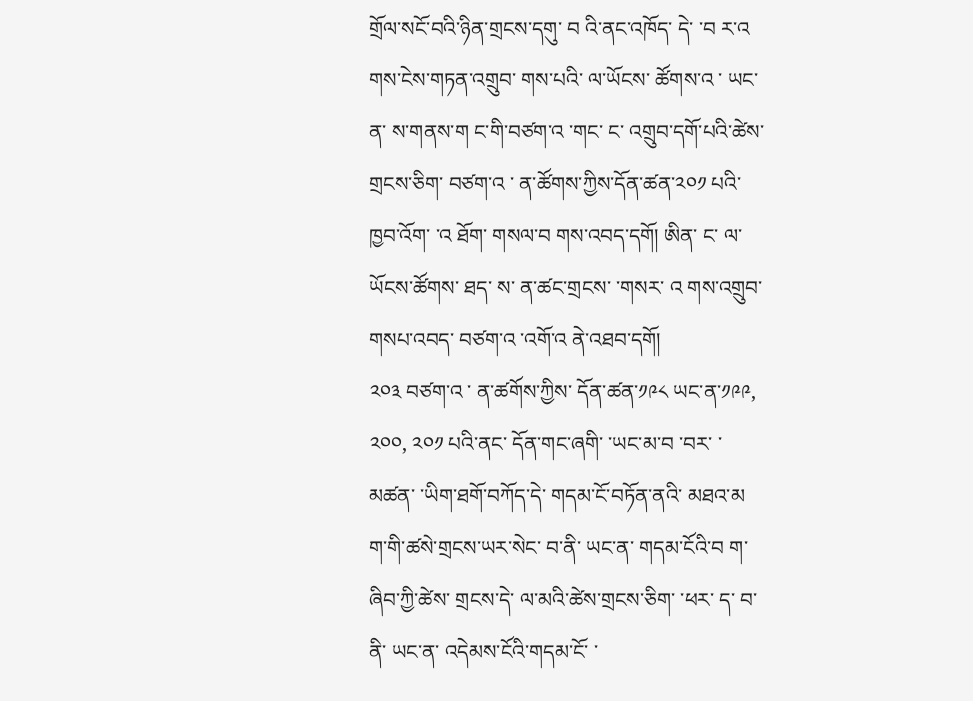གྲོལ་སངོ་བའི་ཉིན་གྲངས་དགུ་ བ འི་ནང་འཁོད་ དེ་ ་བ ར་འ གས་ངེས་གཏན་འགྲུབ་ གས་པའི་ ལ་ཡོངས་ ཚོགས་འ ་ ཡང་ན་ ས་གནས་ག ང་གི་བཙག་འ ་གང་ ང་ འགྲུབ་དགོ་པའི་ཚེས་ གྲངས་ཅིག་ བཙག་འ ་ ན་ཚོགས་ཀྱིས་དོན་ཚན་༢༠༡ པའི་ཁྱབ་འོག་ ་འ ཐོག་ གསལ་བ གས་འབད་དགོ། ཨིན་ ང་ ལ་ཡོངས་ཚོགས་ ཐད་ ས་ ན་ཚང་གྲངས་ ་གསར་ འ གས་འགྲུབ་ གསཔ་འབད་ བཙག་འ ་འགོ་འ ནེ་འཐབ་དགོ།
༢༠༣ བཙག་འ ་ ན་ཚགོས་ཀྱིས་ དོན་ཚན་༡༩༨ ཡང་ན་༡༩༩, ༢༠༠, ༢༠༡ པའི་ནང་ དོན་གང་ཞགི་ ་ཡང་མ་བ ་བར་ ་མཚན་ ་ཡིག་ཐགོ་བཀོད་དེ་ གདམ་ངོ་བཏོན་ནའི་ མཐའ་མ ག་གི་ཚསེ་གྲངས་ཡར་སེང་ བ་ནི་ ཡང་ན་ གདམ་ངོའི་བ ག་ཞིབ་ཀྱི་ཚེས་ གྲངས་དེ་ ལ་མའི་ཚེས་གྲངས་ཅིག་ ་ཕར་ ད་ བ་ནི་ ཡང་ན་ འདེམས་ངོའི་གདམ་ངོ་ ་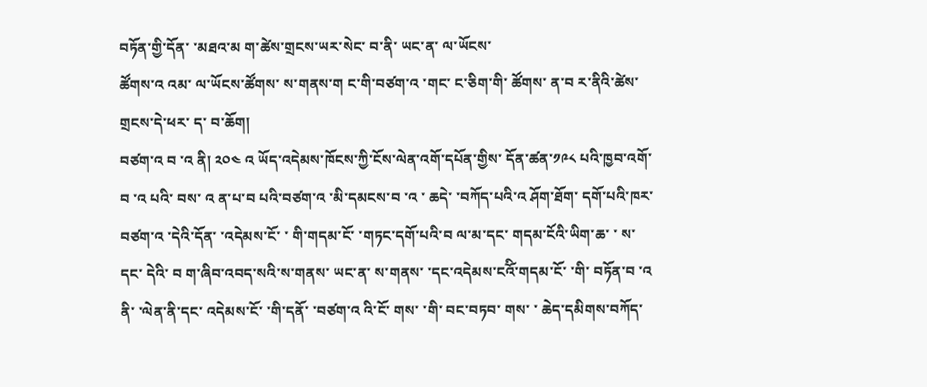བཏོན་གྱི་དོན་ ་མཐའ་མ ག་ཚེས་གྲངས་ཡར་སེང་ བ་ནི་ ཡང་ན་ ལ་ཡོངས་
ཚོགས་འ འམ་ ལ་ཡོངས་ཚོགས་ ས་གནས་ག ང་གི་བཙག་འ ་གང་ ང་ཅིག་གི་ ཚོགས་ ན་བ ར་ནིའི་ཚེས་གྲངས་དེ་ཕར་ ད་ བ་ཆོག།
བཙག་འ བ ་འ ནི། ༢༠༤ འ ཡོད་འདེམས་ཁོངས་ཀྱི་ངོས་ལེན་འགོ་དཔོན་གྱིས་ དོན་ཚན་༡༩༨ པའི་ཁྱབ་འགོ་
བ ་འ པའི་ བས་ འ ན་པ་བ པའི་བཙག་འ ་མི་དམངས་བ ་འ ་ ཆདེ་ ་བཀོད་པའི་འ ཤོག་ཐོག་ དགོ་པའི་ཁར་ བཙག་འ ་དེའི་དོན་ ་འདེམས་ངོ་ ་ གི་གདམ་ངོ་ ་གཏང་དགོ་པའི་བ ལ་མ་དང་ གདམ་ངོའི་ཡིག་ཆ་ ་ ས་དང་ དེའི་ བ ག་ཞིབ་འབད་སའི་ས་གནས་ ཡང་ན་ ས་གནས་ ་དང་འདེམས་ངའོི་གདམ་ངོ་ ་གི་ བཏོན་བ ་འ ནི་ ་ལེན་ནི་དང་ འདེམས་ངོ་ ་གི་དནོ་ ་བཙག་འ འི་ངོ་ གས་ ་གི་ བང་བཏབ་ གས་ ་ ཆེད་དམིགས་བཀོད་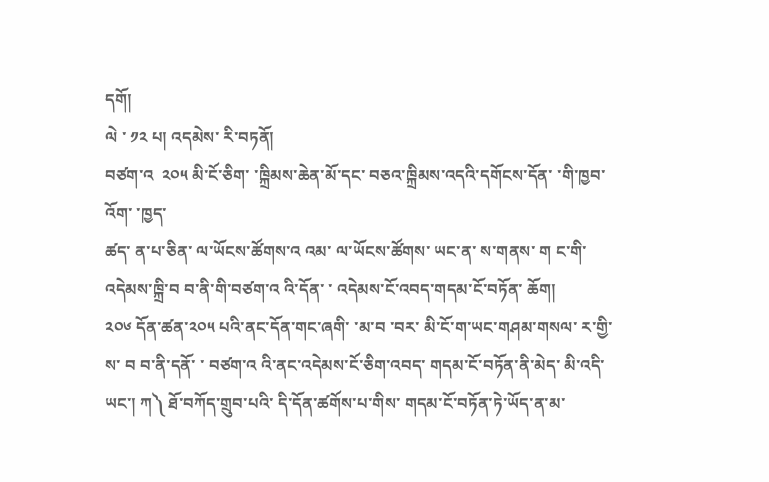དགོ།
ལེ ་ ༡༢ པ། འདམེས་ རི་བཏནོ།
བཙག་འ  ༢༠༥ མི་ངོ་ཅིག་ ་ཁྐྲིམས་ཆེན་མོ་དང་ བཅའ་ཁྐྲིམས་འདའི་དགོངས་དོན་ ་གི་ཁྱབ་འོག་ ་ཁྱད་
ཚད་ ན་པ་ཅིན་ ལ་ཡོངས་ཚོགས་འ འམ་ ལ་ཡོངས་ཚོགས་ ཡང་ན་ ས་གནས་ ག ང་གི་འདེམས་ཁྐྲི་བ བ་ནི་གི་བཙག་འ འི་དོན་ ་ འདེམས་ངོ་འབད་གདམ་ངོ་བཏོན་ ཆོག།
༢༠༦ དོན་ཚན་༢༠༥ པའི་ནང་དོན་གང་ཞགི་ ་མ་བ ་བར་ མི་ངོ་ག་ཡང་གཤམ་གསལ་ ར་གྱི་ ས་ བ བ་ནི་དནོ་ ་ བཙག་འ འི་ནང་འདེམས་ངོ་ཅིག་འབད་ གདམ་ངོ་བཏོན་ནི་མེད་ མི་འདི་ཡང་། ཀ༽ ཐོ་བཀོད་གྲུབ་པའི་ དི་དོན་ཚགོས་པ་གིས་ གདམ་ངོ་བཏོན་ཏེ་ཡོད་ན་མ་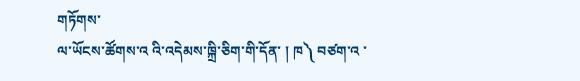གཏོགས་
ལ་ཡོངས་ཚོགས་འ འི་འདེམས་ཁྐྲི་ཅིག་གི་དོན་ ། ཁ༽ བཙག་འ ་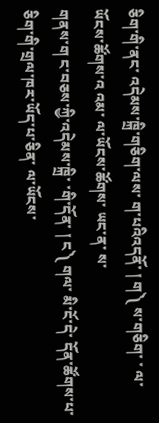ཅིག་གི་ནང་ འདེམས་ཁྐྲི་གཅིག་ལས་ ག་པའིའདནོ་ ། ག༽ ས་གཅིག་ ་ ལ་ཡོངས་ཚོགས་འ འམ་ ལ་ཡོངས་ཚོགས་ ཡང་ན་ ས་
གནས་ག ང་བཅས་ཀྱི་འདེམས་ཁྐྲི་ ་གི་དོན་ ། ང༽ གལ་ མི་ངོ་དེ་ དོན་ཚོགས་པ་ཅིག་གི་གྲལ་ཁར་ཡོད་པ་ཅིན་ ལ་ཡོངས་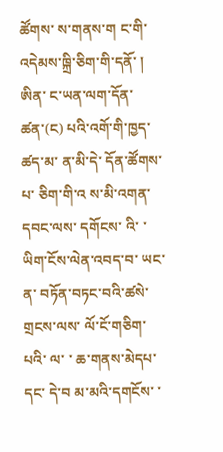ཚོགས་ ས་གནས་ག ང་གི་འདེམས་ཁྐྲི་ཅིག་གི་དནོ་ །
ཨིན་ ང་ཡན་ལག་དོན་ཚན་(ང) པའི་འགོ་གི་ཁྱད་ཚད་མ་ ན་མི་དེ་ དོན་ཚོགས་པ་ ཅིག་གི་འ ས་མི་འགན་དབང་ལས་ དགོངས་ འི་ ་ཡིག་ངོས་ལེན་འབད་བ་ ཡང་ན་ བཏོན་བཏང་བའི་ཚསེ་གྲངས་ལས་ ལོ་ངོ་གཅིག་ པའི་ ལ་ ་ ཆ་གནས་མེདཔ་དང་ དེ་བ མ་མའི་དགངོས་ ་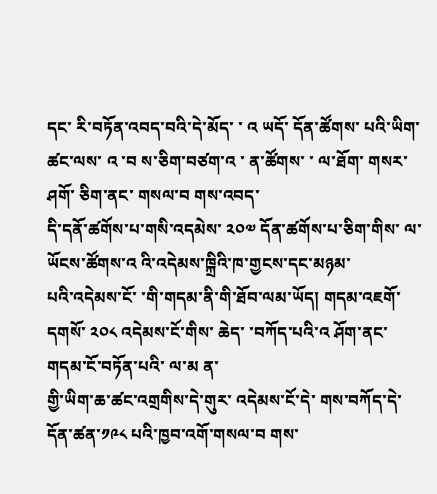དང་ རི་བཏོན་འབད་བའི་དེ་མོད་ ་ འ ཡདོ་ དོན་ཚོགས་ པའི་ཡིག་ཚང་ལས་ འ ་བ ས་ཅིག་བཙག་འ ་ ན་ཚོགས་ ་ ལ་ཐོག་ གསར་ཤགོ་ ཅིག་ནང་ གསལ་བ གས་འབད་
དི་དནོ་ཚགོས་པ་གསི་འདམེས་ ༢༠༧ དོན་ཚགོས་པ་ཅིག་གིས་ ལ་ཡོངས་ཚོགས་འ འི་འདེམས་ཁྐྲིའི་ཁ་གྱངས་དང་མཉམ་
པའི་འདེམས་ངོ་ ་གི་གདམ་ནི་གི་ཐོབ་ལམ་ཡོད། གདམ་འཇགོ་དགསོ་ ༢༠༨ འདེམས་ངོ་གིས་ ཆེད་ ་བཀོད་པའི་འ ཤོག་ནང་གདམ་ངོ་བཏོན་པའི་ ལ་མ ན་
གྱི་ཡིག་ཆ་ཚང་འགྲགིས་དེ་གུར་ འདེམས་ངོ་དེ་ གས་བཀོད་དེ་ དོན་ཚན་༡༩༨ པའི་ཁྱབ་འགོ་གསལ་བ གས་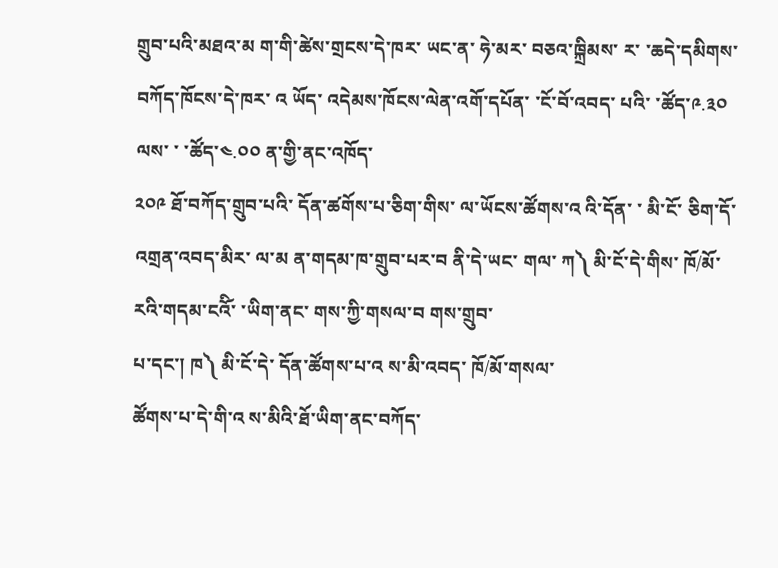གྲུབ་པའི་མཐའ་མ ག་གི་ཚེས་གྲངས་དེ་ཁར་ ཡང་ན་ ཧེ་མར་ བཅའ་ཁྐྲིམས་ ར་ ་ཆདེ་དམིགས་བཀོད་ཁོངས་དེ་ཁར་ འ ཡོད་ འདེམས་ཁོངས་ལེན་འགོ་དཔོན་ ་ངོ་བོ་འབད་ པའི་ ་ཚོད་༩.༣༠ ལས་ ་ ་ཚོད་༤.༠༠ ན་གྱི་ནང་འཁོད་
༢༠༩ ཐོ་བཀོད་གྲུབ་པའི་ དོན་ཚགོས་པ་ཅིག་གིས་ ལ་ཡོངས་ཚོགས་འ འི་དོན་ ་ མི་ངོ་ ཅིག་དོ་འགྲན་འབད་མིར་ ལ་མ ན་གདམ་ཁ་གྲུབ་པར་བ ནི་དེ་ཡང་ གལ་ ཀ༽ མི་ངོ་དེ་གིས་ ཁོ/མོ་རའི་གདམ་ངའོི་ ་ཡིག་ནང་ གས་ཀྱི་གསལ་བ གས་གྲུབ་
པ་དང་། ཁ༽ མི་ངོ་དེ་ དོན་ཚོགས་པ་འ ས་མི་འབད་ ཁོ/མོ་གསལ་
ཚོགས་པ་དེ་གི་འ ས་མིའི་ཐོ་ཡིག་ནང་བཀོད་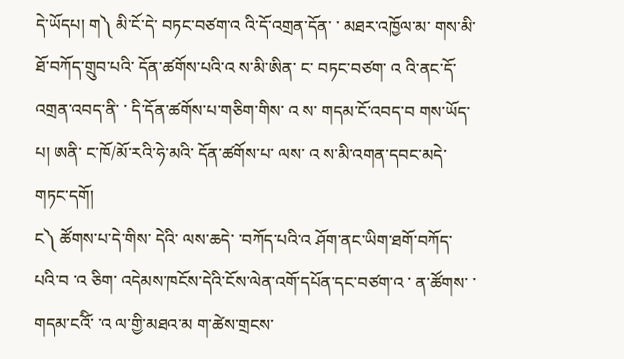དེ་ཡོདཔ། ག༽ མི་ངོ་དེ་ བཏང་བཙག་འ འི་དོ་འགྲན་དོན་ ་ མཐར་འཁྱོལ་མ་ གས་མི་
ཐོ་བཀོད་གྲུབ་པའི་ དོན་ཚགོས་པའི་འ ས་མི་ཨིན་ ང་ བཏང་བཙག་ འ འི་ནང་དོ་འགྲན་འབད་ནི་ ་ དི་དོན་ཚགོས་པ་གཅིག་གིས་ འ ས་ གདམ་ངོ་འབད་བ གས་ཡོད་པ། ཨནི་ ང་ཁོ/མོ་རའི་ཧེ་མའི་ དོན་ཚགོས་པ་ ལས་ འ ས་མི་འགན་དབང་མདེ་གཏང་དགོ།
ང༽ ཚོགས་པ་དེ་གིས་ དེའི་ ལས་ཆདེ་ ་བཀོད་པའི་འ ཤོག་ནང་ཡིག་ཐགོ་བཀོད་ པའི་བ ་འ ཅིག་ འདེམས་ཁངོས་དེའི་ངོས་ལེན་འགོ་དཔོན་དང་བཙག་འ ་ ན་ཚོགས་ ་ གདམ་ངའོི་ ་འ ལ་གྱི་མཐའ་མ ག་ཚེས་གྲངས་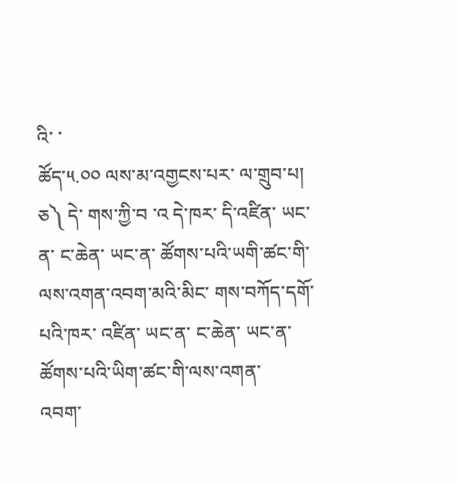འི་ ་
ཚོད་༥.༠༠ ལས་མ་འགྱངས་པར་ ལ་གྲུབ་པ།
ཅ༽ དེ་ གས་ཀྱི་བ ་འ དེ་ཁར་ དི་འཛིན་ ཡང་ན་ ང་ཆེན་ ཡང་ན་ ཚོགས་པའི་ཡགི་ཚང་གི་ ལས་འགན་འབག་མའི་མིང་ གས་བཀོད་དགོ་པའི་ཁར་ འཛིན་ ཡང་ན་ ང་ཆེན་ ཡང་ན་ ཚོགས་པའི་ཡིག་ཚང་གི་ལས་འགན་
འབག་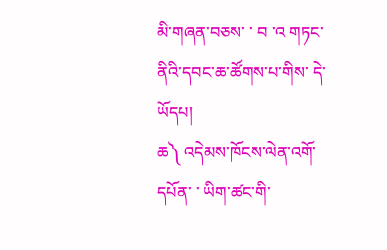མི་གཞན་བཅས་ ་ བ ་འ གཏང་ནིའི་དབང་ཆ་ཚོགས་པ་གིས་ དེ་ཡོདཔ།
ཆ༽ འདེམས་ཁོངས་ལེན་འགོ་དཔོན་ ་ ཡིག་ཚང་གི་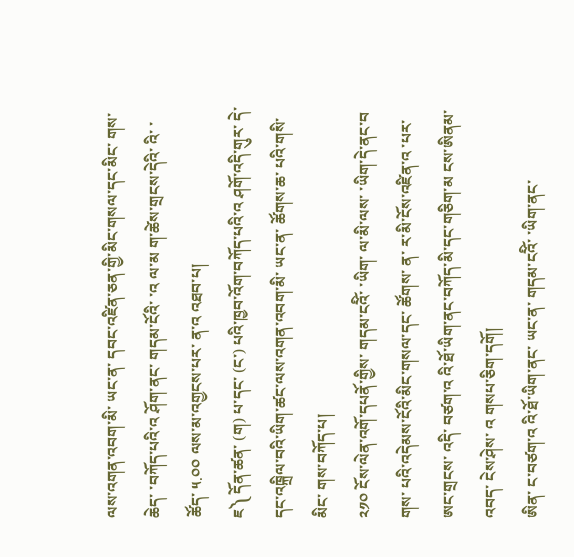ལས་འགན་འབག་མི་ ཡང་ན་ དབང་འཛིན་ཅན་གྱི་མིང་གསལ་དང་མིང་ གས་ ཆེད་ ་བཀོད་པའི་འ ཤོག་ནང་ གདམ་ངོའི་ ་འ ལ་མ ག་ཚེས་གྲངས་དེའི་ འི་ ་ཚོད་ ༥.༠༠ ལས་མ་འགྱངས་པར་ ན་འ འཐབ་པ།
ཇ༽ དོན་ཚན་ (ག) པ་དང་ (ང་) པའི་ཁྱབ་འོག་བཀོད་པའི་འ ཤགོ་འདི་གུར་ དེ་དང་འཁྐྲིལ་བའི་ཡིག་ཚང་ལས་འགན་འབག་མི་ ཡང་ན་ ཚོགས་ཆ་ པའི་གསི་ མིང་ གས་བཀོད་པ།
༢༡༠ ངོས་ལེན་འགོ་དཔནོ་གྱིས་ གདམ་ངའོི་ ་ཡིག་ ལ་མི་ལས་ ་ཡིག་དེ་ནང་བ གས་ པའི་འདེམས་ངོའི་མིང་གསལ་དང་ ཚོགས་ ན་ ར་མི་ངོས་འཛིན་འ ་པར་ཨང་གྲངས་ འདི་ བཙག་འ འི་ཐོ་ཡིག་ནང་བཀོད་མི་དང་གཅིག་མ ངས་ཨིནམ་འབད་ ངེས་ཤེས་ འ གསཔ་ཅིག་དགོ།
ཨིན་ ང་བཙག་འ འི་ཐོ་ཡིག་ནང་ ཡང་ན་ གདམ་ངའོི་ ་ཡིག་ནང་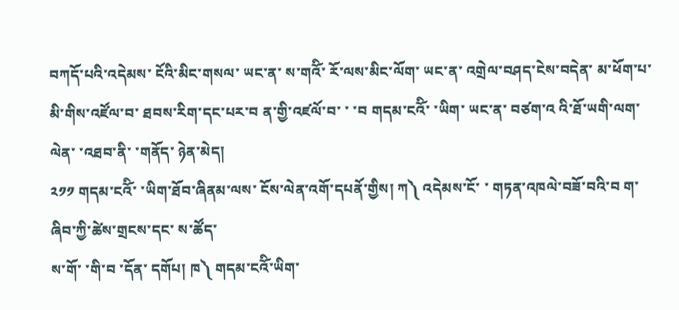བཀདོ་པའི་འདེམས་ ངོའི་མིང་གསལ་ ཡང་ན་ ས་གའོི་ རོ་ལས་མིང་ལོག་ ཡང་ན་ འགྲེལ་བཤད་ངེས་བདེན་ མ་ཕོག་པ་ མི་གིས་འཛོལ་བ་ ཐབས་རིག་དང་པར་བ ན་གྱི་འཛལོ་བ་ ་ ་བ གདམ་ངའོི་ ་ཡིག་ ཡང་ན་ བཙག་འ འི་ཐོ་ཡགི་ལག་ལེན་ ་འཐབ་ནི་ ་གནོད་ ཉེན་མེད།
༢༡༡ གདམ་ངའོི་ ་ཡིག་ཐོབ་ཞིནམ་ལས་ ངོས་ལེན་འགོ་དཔནོ་གྱིས། ཀ༽ འདེམས་ངོ་ ་ གཏན་འཁལེ་བཟོ་བའི་བ ག་ཞིབ་ཀྱི་ཚེས་གྲངས་དང་ ས་ཚོད་
ས་གོ་ ་གི་བ ་དོན་ དགོཔ། ཁ༽ གདམ་ངའོི་ཡིག་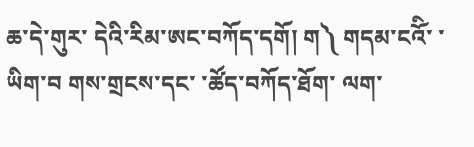ཆ་དེ་གུར་ དེའི་རིམ་ཨང་བཀོད་དགོ། ག༽ གདམ་ངའོི་ ་ཡིག་བ གས་གྲངས་དང་ ་ཚོད་བཀོད་ཐོག་ ལག་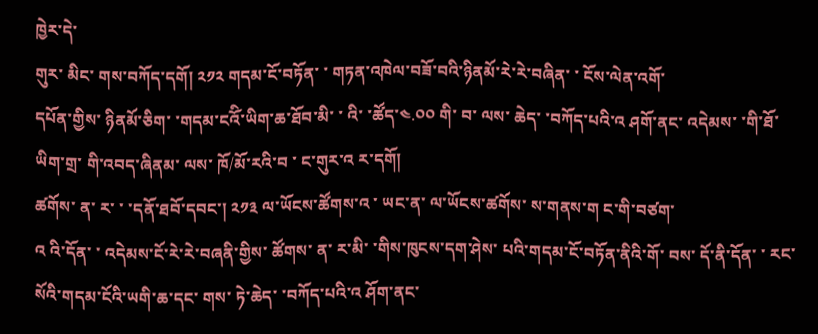ཁྱེར་དེ་
གུར་ མིང་ གས་བཀོད་དགོ། ༢༡༢ གདམ་ངོ་བཏོན་ ་ གཏན་འཁེལ་བཟོ་བའི་ཉིནམོ་རེ་རེ་བཞིན་ ་ ངོས་ལེན་འགོ་
དཔོན་གྱིས་ ཉིནམོ་ཅིག་ ་གདམ་ངའོི་ཡིག་ཆ་ཐོབ་མི་ ་ འི་ ་ཚོད་༤.༠༠ གི་ བ་ ལས་ ཆེད་ ་བཀོད་པའི་འ ཤགོ་ནང་ འདེམས་ ་གི་ཐོ་ཡིག་གྲ་ གི་འབད་ཞིནམ་ ལས་ ཁོ/མོ་རའི་བ ་ ང་གུར་འ ར་དགོ།
ཚགོས་ ན་ ར་ ་ ་དནོ་ཐབོ་དབང་། ༢༡༣ ལ་ཡོངས་ཚོགས་འ ་ ཡང་ན་ ལ་ཡོངས་ཚགོས་ ས་གནས་ག ང་གི་བཙག་
འ འི་དོན་ ་ འདེམས་ངོ་རེ་རེ་བཞནི་གྱིས་ ཚོགས་ ན་ ར་མི་ ་གིས་ཁུངས་དག་ཤེས་ པའི་གདམ་ངོ་བཏོན་ནིའི་གོ་ བས་ དོ་ནི་དོན་ ་ རང་སོའི་གདམ་ངོའི་ཡགི་ཆ་དང་ གས་ ཏེ་ཆེད་ ་བཀོད་པའི་འ ཤོག་ནང་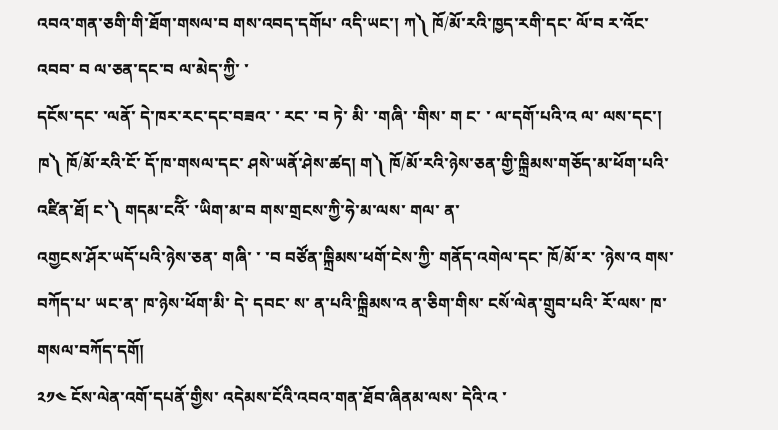འབའ་གན་ཅགི་གི་ཐོག་གསལ་བ གས་འབད་དགོཔ་ འདི་ཡང་། ཀ༽ ཁོ/མོ་རའི་ཁྱད་རགི་དང་ ལོ་བ ར་འོང་འབབ་ བ ལ་ཅན་དང་བ ལ་མེད་ཀྱི་ ་
དངོས་དང་ ་ལནོ་ དེ་ཁར་རང་དང་བཟའ་ ་ རང་ ་བ ཏེ་ མི་ ་གཞི་ ་གིས་ ག ང་ ་ ལ་དགོ་པའི་འ ལ་ ལས་དང་།
ཁ༽ ཁོ/མོ་རའི་ངོ་ དོ་ཁ་གསལ་དང་ ཤསེ་ཡནོ་ཤེས་ཚད། ག༽ ཁོ/མོ་རའི་ཉེས་ཅན་གྱི་ཁྐྲིམས་གཅོད་མ་ཕོག་པའི་ འཛིན་ཐོ། ང་༽ གདམ་ངའོི་ ་ཡིག་མ་བ གས་གྲངས་ཀྱི་ཧེ་མ་ལས་ གལ་ ན་
འགྱངས་ཤོར་ཡདོ་པའི་ཉེས་ཅན་ གཞི་ ་ ་བ བཙོན་ཁྐྲིམས་ཕགོ་ངེས་ཀྱི་ གནོད་འགེལ་དང་ ཁོ/མོ་ར་ ་ཉེས་འ གས་བཀོད་པ་ ཡང་ན་ ཁ་ཉེས་ཕོག་མི་ དེ་ དབང་ ས་ ན་པའི་ཁྐྲིམས་འ ན་ཅིག་གིས་ ངསོ་ལེན་གྲུབ་པའི་ རོ་ལས་ ཁ་གསལ་བཀོད་དགོ།
༢༡༤ ངོས་ལེན་འགོ་དཔནོ་གྱིས་ འདེམས་ངོའི་འབའ་གན་ཐོབ་ཞིནམ་ལས་ དེའི་འ ་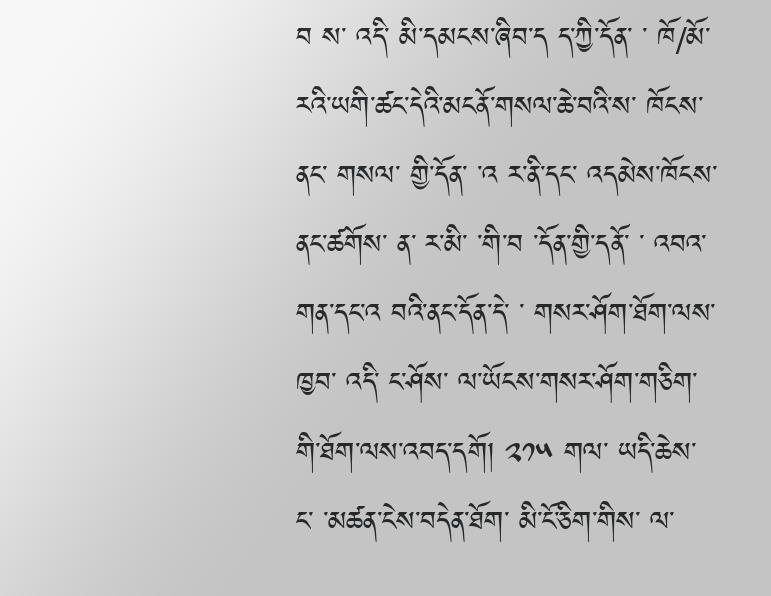བ ས་ འདི་ མི་དམངས་ཞིབ་ད ད་ཀྱི་དོན་ ་ ཁོ/མོ་རའི་ཡགི་ཚང་དེའི་མངནོ་གསལ་ཆེ་བའི་ས་ ཁོངས་ནང་ གསལ་ གྱི་དོན་ ་འ ར་ནི་དང་ འདམེས་ཁོངས་ནང་ཚགོས་ ན་ ར་མི་ ་གི་བ ་དོན་གྱི་དནོ་ ་ འབའ་གན་དང་འ བའི་ནང་དོན་དེ་ ་ གསར་ཤོག་ཐོག་ལས་
ཁྱབ་ འདི་ ང་ཤོས་ ལ་ཡོངས་གསར་ཤོག་གཅིག་གི་ཐོག་ལས་འབད་དགོ། ༢༡༥ གལ་ ཡདི་ཆེས་ ང་ ་མཚན་ངེས་བདེན་ཐོག་ མི་ངོ་ཅིག་གིས་ ལ་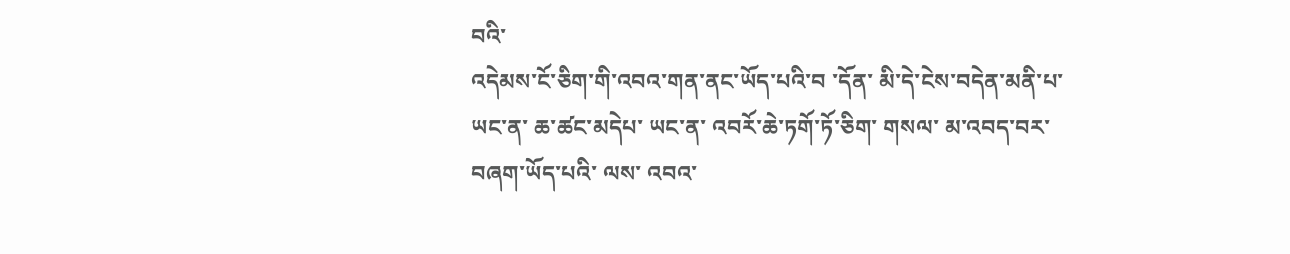བའི་
འདེམས་ངོ་ཅིག་གི་འབའ་གན་ནང་ཡོད་པའི་བ ་དོན་ མི་དེ་ངེས་བདེན་མནི་པ་ ཡང་ན་ ཆ་ཚང་མདེཔ་ ཡང་ན་ འབརོ་ཆེ་ཏགོ་ཏོ་ཅིག་ གསལ་ མ་འབད་བར་བཞག་ཡོད་པའི་ ལས་ འབའ་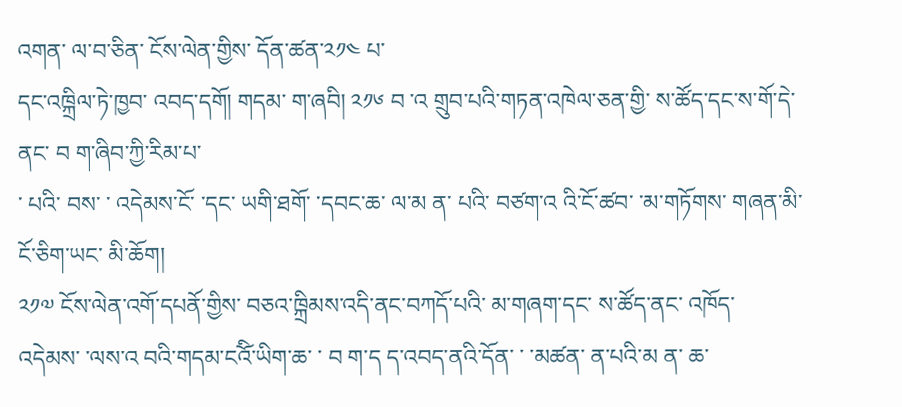འགན་ ལ་བ་ཅིན་ ངོས་ལེན་གྱིས་ དོན་ཚན་༢༡༤ པ་
དང་འཁྐྲིལ་ཏེ་ཁྱབ་ འབད་དགོ། གདམ་ ག་ཞབི། ༢༡༦ བ ་འ གྲུབ་པའི་གཏན་འཁེལ་ཅན་གྱི་ ས་ཚོད་དང་ས་གོ་དེ་ནང་ བ ག་ཞིབ་ཀྱི་རིམ་པ་
་ པའི་ བས་ ་ འདེམས་ངོ་ ་དང་ ཡགི་ཐགོ་ ་དབང་ཆ་ ལ་མ ན་ པའི་ བཙག་འ འི་ངོ་ཚབ་ ་མ་གཏོགས་ གཞན་མི་ངོ་ཅིག་ཡང་ མི་ཆོག།
༢༡༧ ངོས་ལེན་འགོ་དཔནོ་གྱིས་ བཅའ་ཁྐྲིམས་འདི་ནང་བཀདོ་པའི་ མ་གཞག་དང་ ས་ཚོད་ནང་ འཁོད་ འདེམས་ ་ལས་འ བའི་གདམ་ངའོི་ཡིག་ཆ་ ་ བ ག་ད ད་འབད་ནའི་དོན་ ་ ་མཚན་ ན་པའི་མ ན་ ཆ་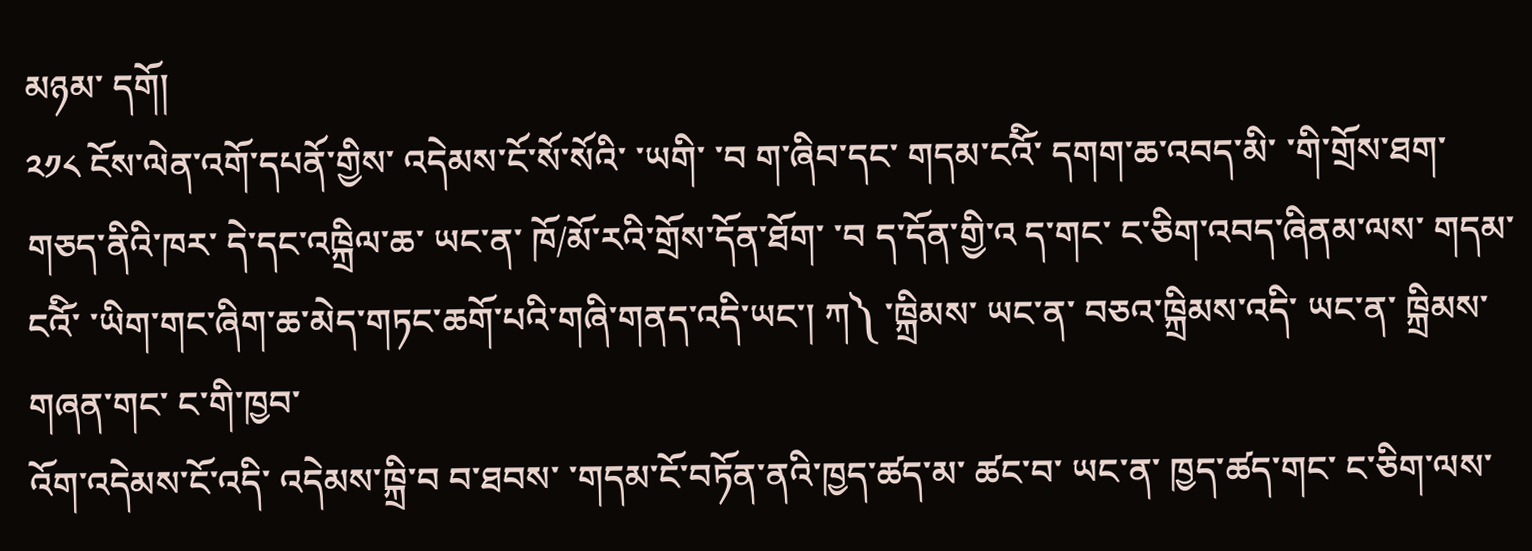མཉམ་ དགོ།
༢༡༨ ངོས་ལེན་འགོ་དཔནོ་གྱིས་ འདེམས་ངོ་སོ་སོའི་ ་ཡགི་ ་བ ག་ཞིབ་དང་ གདམ་ངའོི་ དགག་ཆ་འབད་མི་ ་གི་གྲོས་ཐག་གཅད་ནིའི་ཁར་ དེ་དང་འཁྐྲིལ་ཆ་ ཡང་ན་ ཁོ/མོ་རའི་གྲོས་དོན་ཐོག་ ་བ ད་དོན་གྱི་འ ད་གང་ ང་ཅིག་འབད་ཞིནམ་ལས་ གདམ་ངའོི་ ་ཡིག་གང་ཞིག་ཆ་མེད་གཏང་ཆགོ་པའི་གཞི་གནད་འདི་ཡང་། ཀ༽ ་ཁྐྲིམས་ ཡང་ན་ བཅའ་ཁྐྲིམས་འདི་ ཡང་ན་ ཁྐྲིམས་གཞན་གང་ ང་གི་ཁྱབ་
འོག་འདེམས་ངོ་འདི་ འདེམས་ཁྐྲི་བ བ་ཐབས་ ་གདམ་ངོ་བཏོན་ནའི་ཁྱད་ཚད་མ་ ཚང་བ་ ཡང་ན་ ཁྱད་ཚད་གང་ ང་ཅིག་ལས་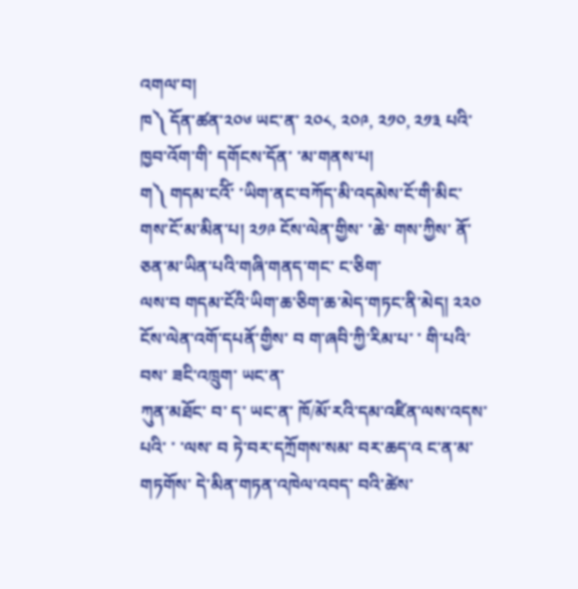འགལ་བ།
ཁ༽ དོན་ཚན་༢༠༦ ཡང་ན་ ༢༠༨, ༢༠༩, ༢༡༠, ༢༡༣ པའི་ཁྱབ་འོག་གི་ དགོངས་དོན་ ་མ་གནས་པ།
ག༽ གདམ་ངའོི་ ་ཡིག་ནང་བཀོད་མི་འདམེས་ངོ་གི་མིང་ གས་ངོ་མ་མིན་པ། ༢༡༩ ངོས་ལེན་གྱིས་ ་ཆེ་ གས་ཀྱིས་ ནོ་ཅན་མ་ཡིན་པའི་གཞི་གནད་གང་ ང་ཅིག་
ལས་བ གདམ་ངོའི་ཡིག་ཆ་ཅིག་ཆ་མེད་གཏང་ནི་མེད། ༢༢༠ ངོས་ལེན་འགོ་དཔནོ་གྱིས་ བ ག་ཞབི་ཀྱི་རིམ་པ་ ་ གི་པའི་ བས་ ཟངི་འཁྲུག་ ཡང་ན་
ཀུན་མཐོང་ བ་ ད་ ཡང་ན་ ཁོ/མོ་རའི་དམ་འཛིན་ལས་འདས་པའི་ ་ ་ལས་ བ ཏེ་བར་དཀྲོགས་སམ་ བར་ཆད་འ ང་ན་མ་གཏགོས་ དེ་མིན་གཏན་འཁེལ་འབད་ བའི་ཚེས་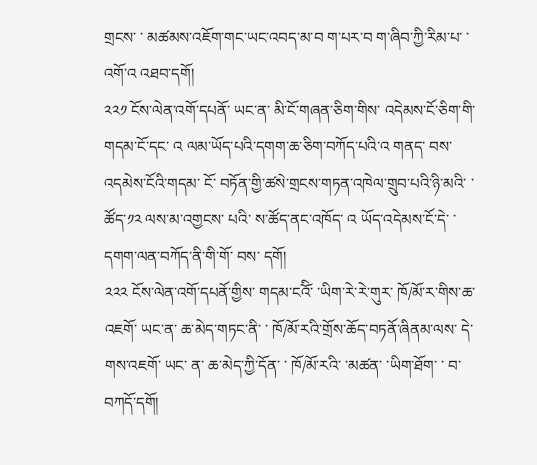གྲངས་ ་ མཚམས་འཇོག་གང་ཡང་འབད་མ་བ ག་པར་བ ག་ཞིབ་ཀྱི་རིམ་པ་ ་ འགོ་འ འཐབ་དགོ།
༢༢༡ ངོས་ལེན་འགོ་དཔནོ་ ཡང་ན་ མི་ངོ་གཞན་ཅིག་གིས་ འདེམས་ངོ་ཅིག་གི་གདམ་ངོ་དང་ འ ལམ་ཡོད་པའི་དགག་ཆ་ཅིག་བཀོད་པའི་འ གནད་ བས་ འདམེས་ངོའི་གདམ་ ངོ་ བཏོན་གྱི་ཚསེ་གྲངས་གཏན་འཁེལ་གྲུབ་པའི་ཉི་མའི་ ་ཚོད་༡༢ ལས་མ་འགྱངས་ པའི་ ས་ཚོད་ནང་འཁོད་ འ ཡོད་འདེམས་ངོ་དེ་ ་དགག་ལན་བཀོད་ནི་གི་གོ་ བས་ དགོ།
༢༢༢ ངོས་ལེན་འགོ་དཔནོ་གྱིས་ གདམ་ངའོི་ ་ཡིག་རེ་རེ་གུར་ ཁོ/མོ་ར་གིས་ཆ་འཇགོ་ ཡང་ན་ ཆ་མེད་གཏང་ནི་ ་ ཁོ/མོ་རའི་གྲོས་ཆོད་བཏནོ་ཞིནམ་ལས་ དེ་ གས་འཇགོ་ ཡང་ ན་ ཆ་མེད་ཀྱི་དོན་ ་ ཁོ/མོ་རའི་ ་མཚན་ ་ཡིག་ཐོག་ ་ བ་ བཀདོ་དགོ།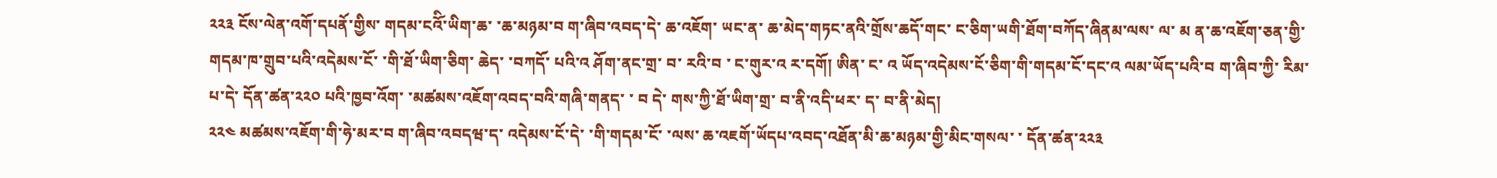༢༢༣ ངོས་ལེན་འགོ་དཔནོ་གྱིས་ གདམ་ངའོི་ཡིག་ཆ་ ་ཆ་མཉམ་བ ག་ཞིབ་འབད་དེ་ ཆ་འཇོག་ ཡང་ན་ ཆ་མེད་གཏང་ནའི་གྲོས་ཆདོ་གང་ ང་ཅིག་ཡགི་ཐོག་བཀོད་ཞིནམ་ལས་ ལ་ མ ན་ཆ་འཇོག་ཅན་གྱི་གདམ་ཁ་གྲུབ་པའི་འདེམས་ངོ་ ་གི་ཐོ་ཡིག་ཅིག་ ཆེད་ ་བཀདོ་ པའི་འ ཤོག་ནང་གྲ་ བ་ རའི་བ ་ ང་གུར་འ ར་དགོ། ཨིན་ ང་ འ ཡོད་འདེམས་ངོ་ཅིག་གི་གདམ་ངོ་དང་འ ལམ་ཡོད་པའི་བ ག་ཞིབ་ཀྱི་ རིམ་པ་དེ་ དོན་ཚན་༢༢༠ པའི་ཁྱབ་འོག་ ་མཚམས་འཇོག་འབད་བའི་གཞི་གནད་ ་ བ དེ་ གས་ཀྱི་ཐོ་ཡིག་གྲ་ བ་ནི་འདི་ཕར་ ད་ བ་ནི་མེད།
༢༢༤ མཚམས་འཇོག་གི་ཧེ་མར་བ ག་ཞིབ་འབདཝ་ད་ འདེམས་ངོ་དེ་ ་གི་གདམ་ངོ་ ་ལས་ ཆ་འཇགོ་ཡོདཔ་འབད་འཐོན་མི་ཆ་མཉམ་གྱི་མིང་གསལ་ ་ དོན་ཚན་༢༢༣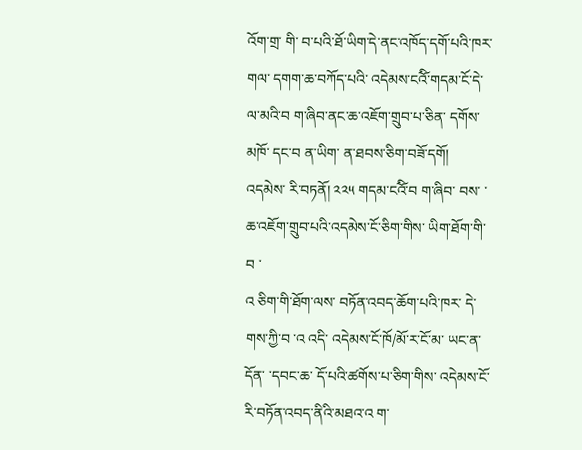འོག་གྲ་ གི་ བ་པའི་ཐོ་ཡིག་དེ་ནང་འཁོད་དགོ་པའི་ཁར་ གལ་ དགག་ཆ་བཀོད་པའི་ འདེམས་ངའོི་གདམ་ངོ་དེ་ ལ་མའི་བ ག་ཞིབ་ནང་ཆ་འཇོག་གྲུབ་པ་ཅིན་ དགོས་མཁོ་ དང་བ ན་ཡིག་ ན་ཐབས་ཅིག་བཟོ་དགོ།
འདམེས་ རི་བཏནོ། ༢༢༥ གདམ་ངའོི་བ ག་ཞིབ་ བས་ ་ཆ་འཇོག་གྲུབ་པའི་འདམེས་ངོ་ཅིག་གིས་ ཡིག་ཐོག་གི་བ ་
འ ཅིག་གི་ཐོག་ལས་ བཏོན་འབད་ཆོག་པའི་ཁར་ དེ་ གས་ཀྱི་བ ་འ འདི་ འདེམས་ངོ་ཁོ/མོ་ར་ངོ་མ་ ཡང་ན་ དོན་ ་དབང་ཆ་ དོ་པའི་ཚགོས་པ་ཅིག་གིས་ འདེམས་ངོ་ རི་བཏོན་འབད་ནིའི་མཐའ་འ ག་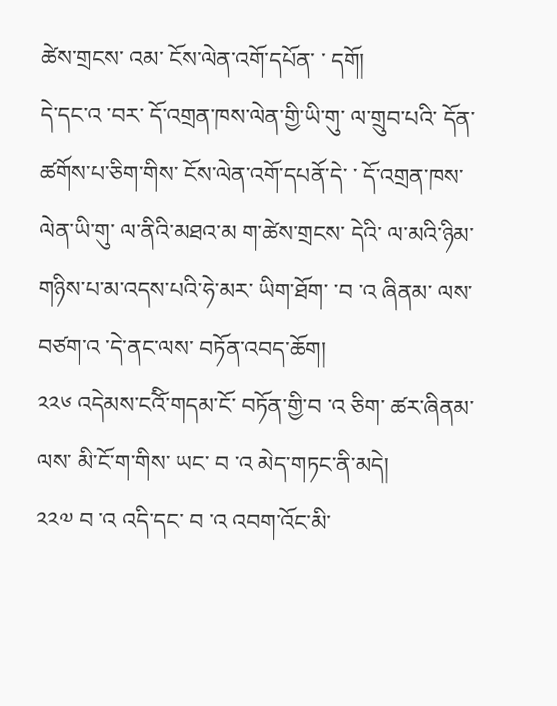ཚེས་གྲངས་ འམ་ ངོས་ལེན་འགོ་དཔོན་ ་ དགོ།
དེ་དང་འ ་བར་ དོ་འགྲན་ཁས་ལེན་གྱི་ཡི་གུ་ ལ་གྲུབ་པའི་ དོན་ཚགོས་པ་ཅིག་གིས་ ངོས་ལེན་འགོ་དཔནོ་དེ་ ་ དོ་འགྲན་ཁས་ལེན་ཡི་གུ་ ལ་ནིའི་མཐའ་མ ག་ཚེས་གྲངས་ དེའི་ ལ་མའི་ཉིམ་གཉིས་པ་མ་འདས་པའི་ཧེ་མར་ ཡིག་ཐོག་ ་བ ་འ ཞིནམ་ ལས་ བཙག་འ ་དེ་ནང་ལས་ བཏོན་འབད་ཆོག།
༢༢༦ འདེམས་ངའོི་གདམ་ངོ་ བཏོན་གྱི་བ ་འ ཅིག་ ཚར་ཞིནམ་ལས་ མི་ངོ་ག་གིས་ ཡང་ བ ་འ མེད་གཏང་ནི་མདེ།
༢༢༧ བ ་འ འདི་དང་ བ ་འ འབག་འོང་མི་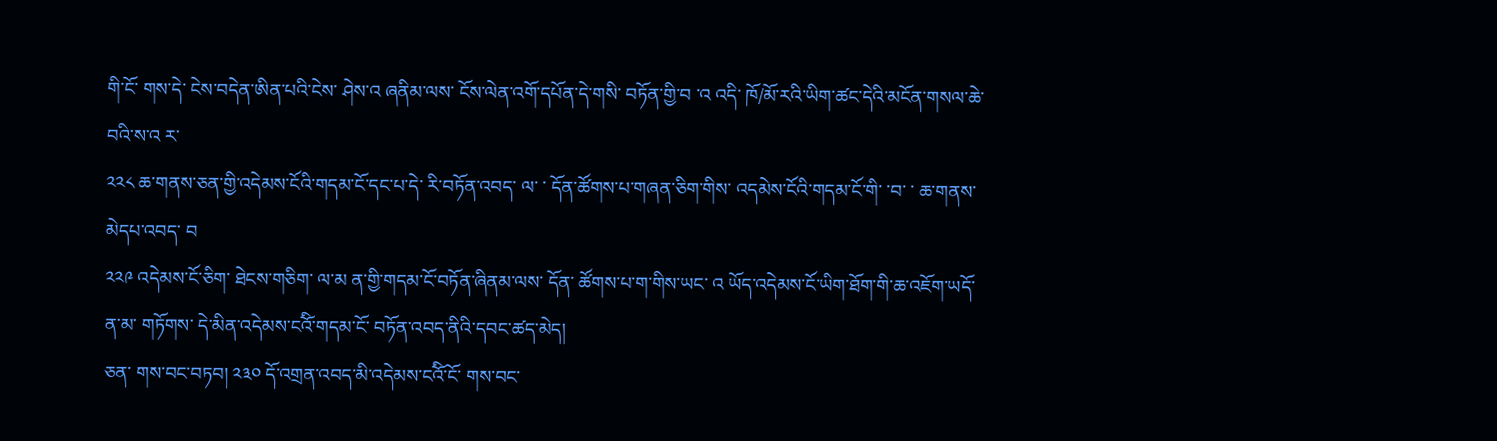གི་ངོ་ གས་དེ་ ངེས་བདེན་ཨིན་པའི་ངེས་ ཤེས་འ ཞནིམ་ལས་ ངོས་ལེན་འགོ་དཔོན་དེ་གསི་ བཏོན་གྱི་བ ་འ འདི་ ཁོ/མོ་རའི་ཡིག་ཚང་དེའི་མངོན་གསལ་ཆེ་བའི་ས་འ ར་
༢༢༨ ཆ་གནས་ཅན་གྱི་འདེམས་ངོའི་གདམ་ངོ་དང་པ་དེ་ རི་བཏོན་འབད་ ལ་ ་ དོན་ཚོགས་པ་གཞན་ཅིག་གིས་ འདམེས་ངོའི་གདམ་ངོ་གི་ ་བ་ ་ ཆ་གནས་མེདཔ་འབད་ བ
༢༢༩ འདེམས་ངོ་ཅིག་ ཐེངས་གཅིག་ ལ་མ ན་གྱི་གདམ་ངོ་བཏོན་ཞིནམ་ལས་ དོན་ ཚོགས་པ་ག་གིས་ཡང་ འ ཡོད་འདེམས་ངོ་ཡིག་ཐོག་གི་ཆ་འཇོག་ཡདོ་ན་མ་ གཏོགས་ དེ་མིན་འདེམས་ངའོི་གདམ་ངོ་ བཏོན་འབད་ནིའི་དབང་ཚད་མེད།
ཅན་ གས་བང་བཏབ། ༢༣༠ དོ་འགྲན་འབད་མི་འདེམས་ངའོི་ངོ་ གས་བང་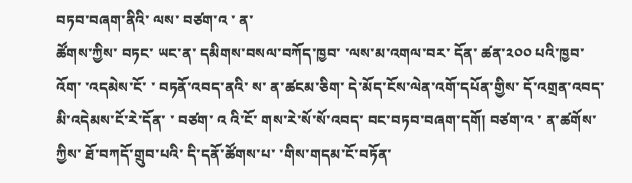བཏབ་བཞག་ནིའི་ ལས་ བཙག་འ ་ ན་
ཚོགས་ཀྱིས་ བཏང་ ཡང་ན་ དམིགས་བསལ་བཀོད་ཁྱབ་ ་ལས་མ་འགལ་བར་ དོན་ ཚན་༢༠༠ པའི་ཁྱབ་འོག་ ་འདམེས་ངོ་ ་ བཏནོ་འབད་ནའི་ ས་ ན་ཚངམ་ཅིག་ དེ་མོད་ངོས་ལེན་འགོ་དཔོན་གྱིས་ དོ་འགྲན་འབད་མི་འདེམས་ངོ་རེ་དོན་ ་ བཙག་ འ འི་ངོ་ གས་རེ་སོ་སོ་འབད་ བང་བཏབ་བཞག་དགོ། བཙག་འ ་ ན་ཚགོས་ཀྱིས་ ཐོ་བཀདོ་གྲུབ་པའི་ དི་དནོ་ཚོགས་པ་ ་གིས་གདམ་ངོ་བཏོན་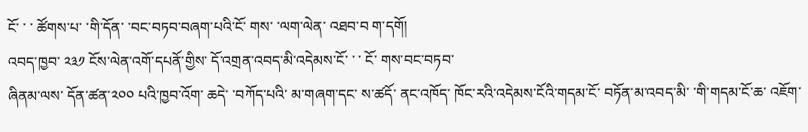ངོ་ ་ ་ ཚོགས་པ་ ་གི་དོན་ ་བང་བཏབ་བཞག་པའི་ངོ་ གས་ ་ལག་ལེན་ འཐབ་བ ག་དགོ།
འབད་ཁྱབ་ ༢༣༡ ངོས་ལེན་འགོ་དཔནོ་གྱིས་ དོ་འགྲན་འབད་མི་འདེམས་ངོ་ ་ ་ ངོ་ གས་བང་བཏབ་
ཞིནམ་ལས་ དོན་ཚན་༢༠༠ པའི་ཁྱབ་འོག་ ཆདེ་ ་བཀོད་པའི་ མ་གཞག་དང་ ས་ཚདོ་ ནང་འཁོད་ ཁོང་རའི་འདེམས་ངོའི་གདམ་ངོ་ བཏོན་མ་འབད་མི་ ་གི་གདམ་ངོ་ཆ་ འཇོག་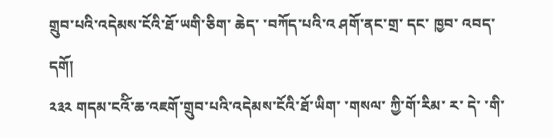གྲུབ་པའི་འདེམས་ངོའི་ཐོ་ཡགི་ཅིག་ ཆེད་ ་བཀོད་པའི་འ ཤགོ་ནང་གྲ་ དང་ ཁྱབ་ འབད་དགོ།
༢༣༢ གདམ་ངའོི་ཆ་འཇགོ་གྲུབ་པའི་འདེམས་ངོའི་ཐོ་ཡིག་ ་གསལ་ ཀྱི་གོ་རིམ་ ར་ དེ་ ་གི་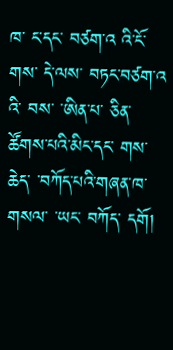ཁ་ ང་དང་ བཙག་འ འི་ངོ་ གས་ དེ་ལས་ བཏང་བཙག་འ འི་ བས་ ་ཨིན་པ་ ཅིན་ ཚོགས་པའི་མིང་དང་ གས་ ཆེད་ ་བཀོད་པའི་གཞན་ཁ་གསལ་ ་ཡང་ བཀོད་ དགོ།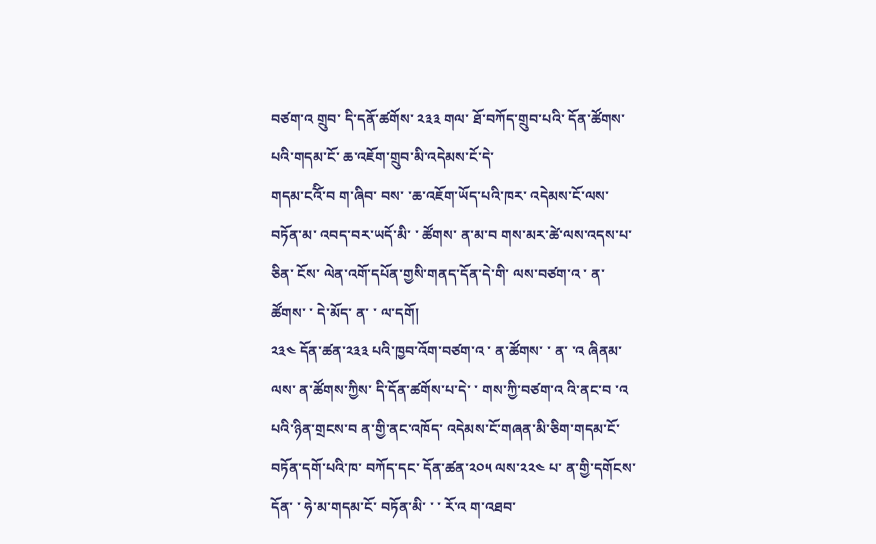བཙག་འ གྲུབ་ དི་དནོ་ཚགོས་ ༢༣༣ གལ་ ཐོ་བཀོད་གྲུབ་པའི་ དོན་ཚོགས་པའི་གདམ་ངོ་ ཆ་འཇོག་གྲུབ་མི་འདེམས་ངོ་དེ་
གདམ་ངའོི་བ ག་ཞིབ་ བས་ ་ཆ་འཇོག་ཡོད་པའི་ཁར་ འདེམས་ངོ་ལས་ བཏོན་མ་ འབད་བར་ཡདོ་མི་ ་ ཚོགས་ ན་མ་བ གས་མར་ཚེ་ལས་འདས་པ་ཅིན་ ངོས་ ལེན་འགོ་དཔོན་གྱསི་གནད་དོན་དེ་གི་ ལས་བཙག་འ ་ ན་ཚོགས་ ་ དེ་མོད་ ན་ ་ ལ་དགོ།
༢༣༤ དོན་ཚན་༢༣༣ པའི་ཁྱབ་འོག་བཙག་འ ་ ན་ཚོགས་ ་ ན་ ་འ ཞིནམ་ལས་ ན་ཚོགས་ཀྱིས་ དི་དོན་ཚགོས་པ་དེ་ ་ གས་ཀྱི་བཙག་འ འི་ནང་བ ་འ
པའི་ཉིན་གྲངས་བ ན་གྱི་ནང་འཁོད་ འདེམས་ངོ་གཞན་མི་ཅིག་གདམ་ངོ་བཏོན་དགོ་པའི་ཁ་ བཀོད་དང་ དོན་ཚན་༢༠༥ ལས་༢༢༤ པ་ ན་གྱི་དགོངས་དོན་ ་ ཧེ་མ་གདམ་ངོ་ བཏོན་མི་ ་ ་ རོ་འ ག་འཐབ་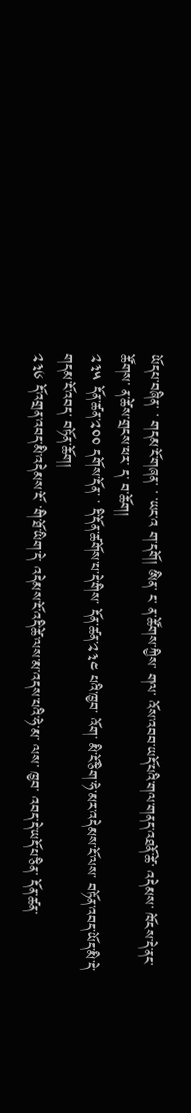ཡོདཔ་བཞིན་ ་ གདམ་ངོ་གཞན་ ་ ་ཡང་འ ག་དགོ། ཨིན་ ང་ ན་ཚོགས་ཀྱིས་ གལ་ འོས་འབབ་ཡདོ་པའི་གལ་གནད་འཐནོ་ཚེ་ འདེམས་ ཁོངས་དེ་ནང་ཚོགས་ ན་ཚེས་གྲངས་ཕར་ ད་ བ་ཆོག།
༢༣༥ དོན་ཚན་༢༠༠ དགོས་དོན་ ་ དི་དོན་ཚགོས་པ་དེ་གིས་ དོན་ཚན་༢༣༤ པའི་ཁྱབ་ འོག་ མི་ངོ་ཅིག་ཧེ་མར་འདེམས་ངོ་ལས་ བཏོན་འབད་ཡོད་མི་དེ་ གདམ་ངོ་འབད་ བཏོན་ཆོག།
༢༣༦ དོ་འགྲན་འབད་མི་འདེམས་ངོ་ ་གི་ཐོ་ཡིག་དེ་ འདེམས་ངོ་འདི་ཚེ་ལས་མ་འདས་པའི་ཧེ་མ་ ལས་ ཁྱབ་ འབད་དེ་ཡདོ་པ་ཅིན་ དོན་ཚན་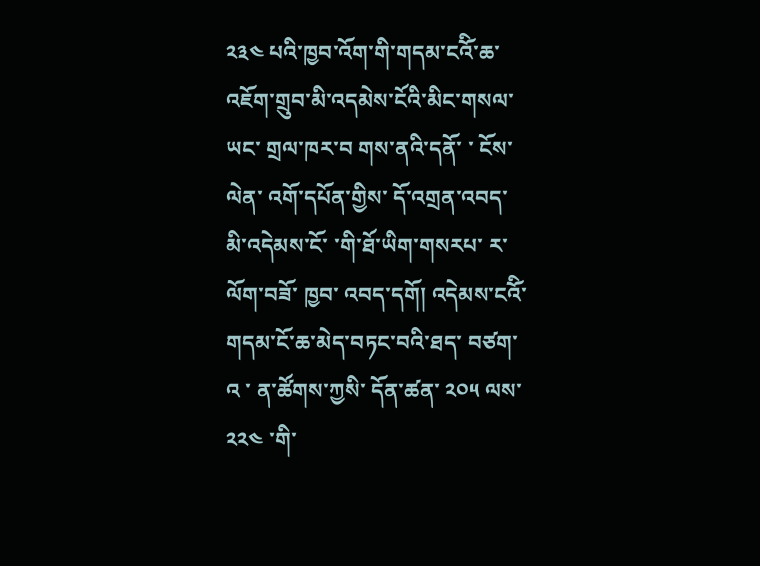༢༣༤ པའི་ཁྱབ་འོག་གི་གདམ་ངའོི་ཆ་ འཇོག་གྲུབ་མི་འདམེས་ངོའི་མིང་གསལ་ཡང་ གྲལ་ཁར་བ གས་ནའི་དནོ་ ་ ངོས་ལེན་ འགོ་དཔོན་གྱིས་ དོ་འགྲན་འབད་མི་འདེམས་ངོ་ ་གི་ཐོ་ཡིག་གསརཔ་ ར་ལོག་བཟོ་ ཁྱབ་ འབད་དགོ། འདེམས་ངའོི་གདམ་ངོ་ཆ་མེད་བཏང་བའི་ཐད་ བཙག་འ ་ ན་ཚོགས་ཀྱསི་ དོན་ཚན་ ༢༠༥ ལས་༢༢༤ ་གི་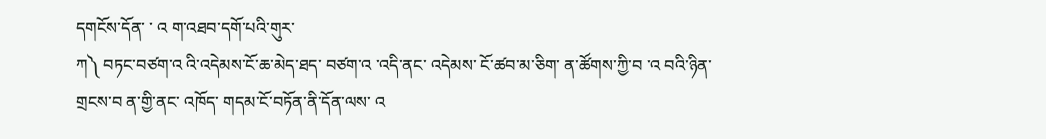དགངོས་དོན་ ་ འ ག་འཐབ་དགོ་པའི་གུར་
ཀ༽ བཏང་བཙག་འ འི་འདེམས་ངོ་ཆ་མེད་ཐད་ བཙག་འ ་འདི་ནང་ འདེམས་ ངོ་ཚབ་མ་ཅིག་ ན་ཚོགས་ཀྱི་བ ་འ བའི་ཉིན་གྲངས་བ ན་གྱི་ནང་ འཁོད་ གདམ་ངོ་བཏོན་ནི་དོན་ལས་ འ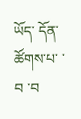ཡོད་ དོན་ཚོགས་པ་ ་བ ་བ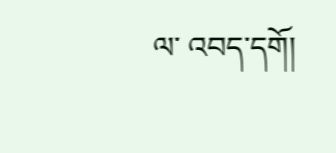ལ་ འབད་དགོ།